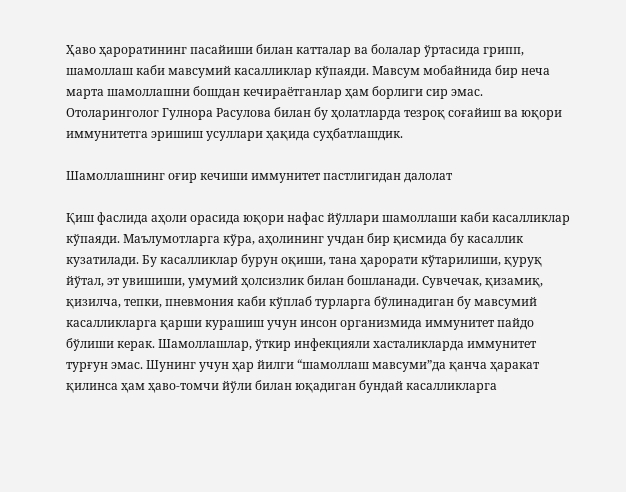Ҳаво ҳароратининг пасайиши билан катталар ва болалар ўртасида грипп, шамоллаш каби мавсумий касалликлар кўпаяди. Мавсум мобайнида бир неча марта шамоллашни бошдан кечираётганлар ҳам борлиги сир эмас. Отоларинголог Гулнора Расулова билан бу ҳолатларда тезроқ соғайиш ва юқори иммунитетга эришиш усуллари ҳақида суҳбатлашдик.

Шамоллашнинг оғир кечиши иммунитет пастлигидан далолат

Қиш фаслида аҳоли орасида юқори нафас йўллари шамоллаши каби касалликлар кўпаяди. Маълумотларга кўра, аҳолининг учдан бир қисмида бу касаллик кузатилади. Бу касалликлар бурун оқиши, тана ҳарорати кўтарилиши, қуруқ йўтал, эт увишиши, умумий ҳолсизлик билан бошланади. Сувчечак, қизамиқ, қизилча, тепки, пневмония каби кўплаб турларга бўлинадиган бу мавсумий касалликларга қарши курашиш учун инсон организмида иммунитет пайдо бўлиши керак. Шамоллашлар, ўткир инфекцияли хасталикларда иммунитет турғун эмас. Шунинг учун ҳар йилги “шамоллаш мавсуми”да қанча ҳаракат қилинса ҳам ҳаво-томчи йўли билан юқадиган бундай касалликларга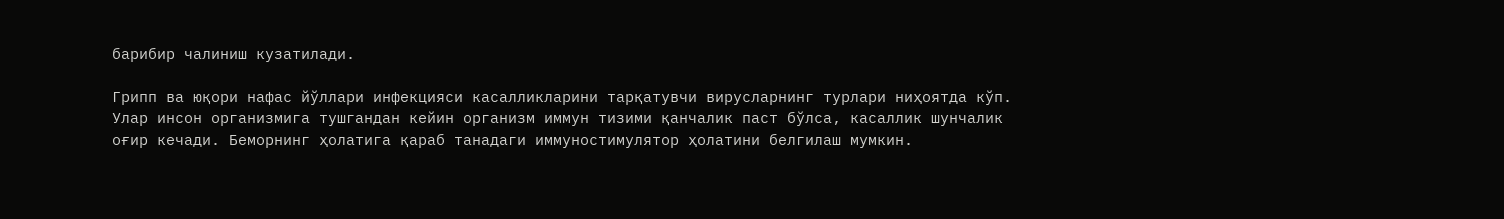барибир чалиниш кузатилади.

Грипп ва юқори нафас йўллари инфекцияси касалликларини тарқатувчи вирусларнинг турлари ниҳоятда кўп. Улар инсон организмига тушгандан кейин организм иммун тизими қанчалик паст бўлса, касаллик шунчалик оғир кечади. Беморнинг ҳолатига қараб танадаги иммуностимулятор ҳолатини белгилаш мумкин.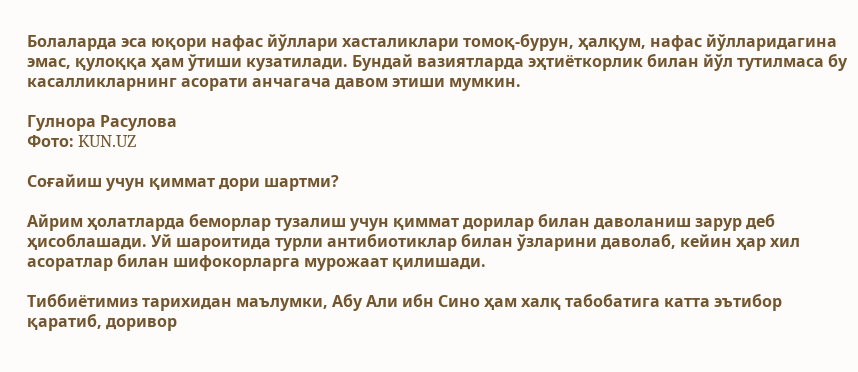Болаларда эса юқори нафас йўллари хасталиклари томоқ-бурун, ҳалқум, нафас йўлларидагина эмас, қулоққа ҳам ўтиши кузатилади. Бундай вазиятларда эҳтиёткорлик билан йўл тутилмаса бу касалликларнинг асорати анчагача давом этиши мумкин.

Гулнора Расулова
Фото: KUN.UZ

Соғайиш учун қиммат дори шартми?

Айрим ҳолатларда беморлар тузалиш учун қиммат дорилар билан даволаниш зарур деб ҳисоблашади. Уй шароитида турли антибиотиклар билан ўзларини даволаб, кейин ҳар хил асоратлар билан шифокорларга мурожаат қилишади.

Тиббиётимиз тарихидан маълумки, Абу Али ибн Сино ҳам халқ табобатига катта эътибор қаратиб, доривор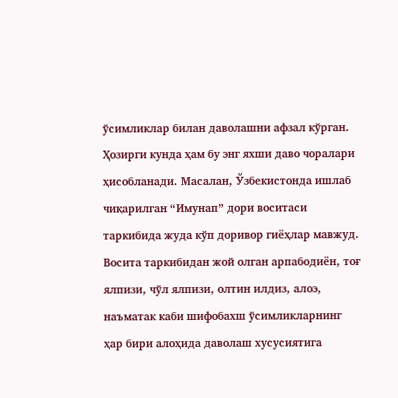ўсимликлар билан даволашни афзал кўрган. Ҳозирги кунда ҳам бу энг яхши даво чоралари ҳисобланади. Масалан, Ўзбекистонда ишлаб чиқарилган “Имунап” дори воситаси таркибида жуда кўп доривор гиёҳлар мавжуд. Восита таркибидан жой олган арпабодиён, тоғ ялпизи, чўл ялпизи, олтин илдиз, алоэ, наъматак каби шифобахш ўсимликларнинг ҳар бири алоҳида даволаш хусусиятига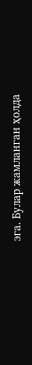эга. Булар жамланган ҳолда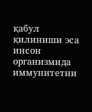қабул қилиниши эса инсон организмида иммунитетни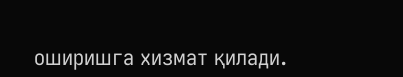оширишга хизмат қилади.